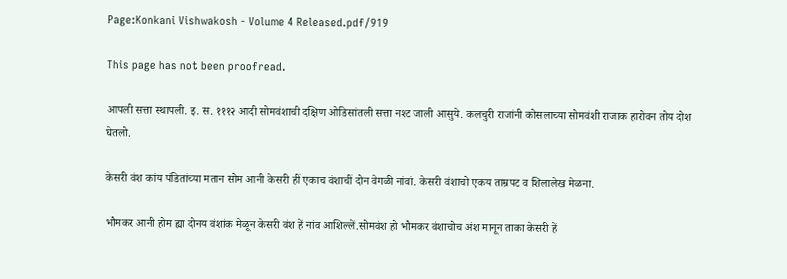Page:Konkani Vishwakosh - Volume 4 Released.pdf/919

This page has not been proofread.

आपली सत्ता स्थापली. इ. स. १११२ आदी सोमवंशाची दक्षिण ओडिसांतली सत्ता नश्ट जाली आसुये. कलचुरी राजांनी कोसलाच्या सोमवंशी राजाक हारोवन तोय दोश घेतलो.

केसरी वंश कांय पंडितांच्या मतान सोम आनी केसरी हीं एकाच वंशाचीं दोन वेगळी नांवां. केसरी वंशाचो एकय ताम्रपट व शिलालेख मेळना.

भौमकर आनी होम ह्या दोनय वंशांक मेळून केसरी वंश हें नांव आशिल्लें.सोमवंश हो भौमकर वंशाचोच अंश मानून ताका केसरी हें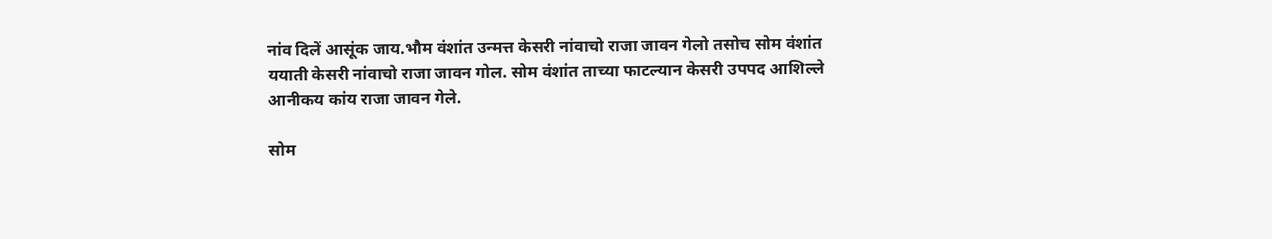नांव दिलें आसूंक जाय.भौम वंशांत उन्मत्त केसरी नांवाचो राजा जावन गेलो तसोच सोम वंशांत ययाती केसरी नांवाचो राजा जावन गोल. सोम वंशांत ताच्या फाटल्यान केसरी उपपद आशिल्ले आनीकय कांय राजा जावन गेले.

सोम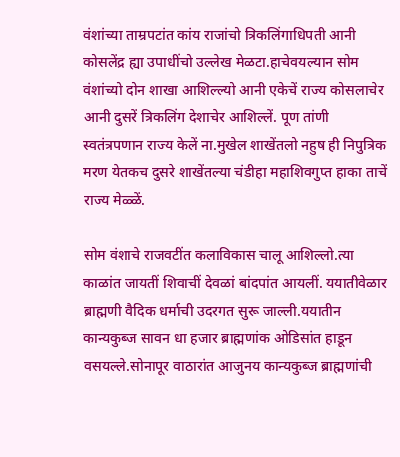वंशांच्या ताम्रपटांत कांय राजांचो त्रिकलिंगाधिपती आनी कोसलेंद्र ह्या उपाधींचो उल्लेख मेळटा.हाचेवयल्यान सोम वंशांच्यो दोन शाखा आशिल्ल्यो आनी एकेचें राज्य कोसलाचेर आनी दुसरें त्रिकलिंग देशाचेर आशिल्लें. पूण तांणी स्वतंत्रपणान राज्य केलें ना.मुखेल शाखेंतलो नहुष ही निपुत्रिक मरण येतकच दुसरे शाखेंतल्या चंडीहा महाशिवगुप्त हाका ताचें राज्य मेळ्ळें.

सोम वंशाचे राजवटींत कलाविकास चालू आशिल्लो.त्या काळांत जायतीं शिवाचीं देवळां बांदपांत आयलीं. ययातीवेळार ब्राह्मणी वैदिक धर्माची उदरगत सुरू जाल्ली.ययातीन कान्यकुब्ज सावन धा हजार ब्राह्मणांक ओडिसांत हाडून वसयल्ले.सोनापूर वाठारांत आजुनय कान्यकुब्ज ब्राह्मणांची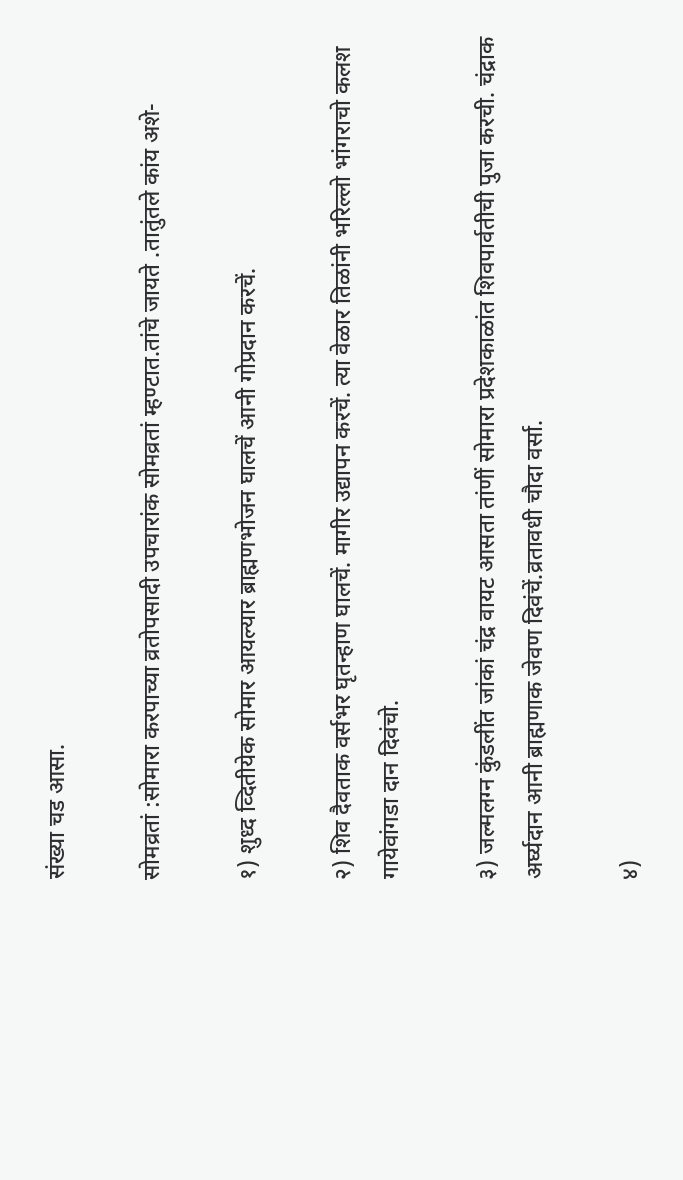संख्या चड आसा.

सोमव्रतां :सोमारा करपाच्या व्रतोपसादी उपचारांक सोमव्रतां म्हण्टात.तांचे जायते .तातुंतले कांय अशे-

१) शुध्द व्दितीयेक सोमार आयल्यार ब्राह्मणभोजन घालचें आनी गोप्रदान करचें.

२) शिव दैवताक वर्सभर घृतन्हाण घालचें. मागीर उद्यापन करचें. त्या वेळार तिळांनी भरिल्लो भांगराचो कलश गायेवांगडा दान दिवंचो.

३) जल्मलग्न कुंडलींत जांकां चंद्र वायट आसता तांणीं सोमारा प्रदेशकाळांत शिवपार्वतीची पुजा करची. चंद्राक अर्घ्यदान आनी ब्राह्मणाक जेवण दिवंचें.व्रतावधी चौदा वर्सा.

४)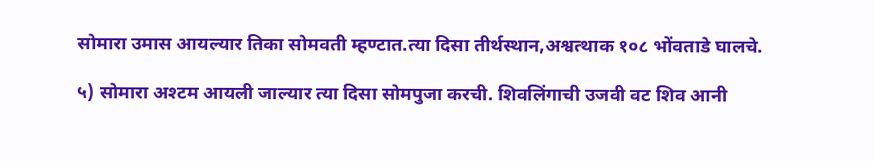सोमारा उमास आयल्यार तिका सोमवती म्हण्टात.त्या दिसा तीर्थस्थान,अश्वत्थाक १०८ भोंवताडे घालचे.

५) सोमारा अश्टम आयली जाल्यार त्या दिसा सोमपुजा करची. शिवलिंगाची उजवी वट शिव आनी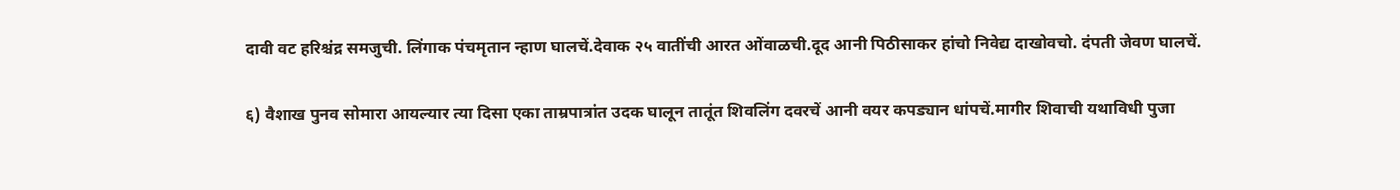दावी वट हरिश्चंद्र समजुची. लिंगाक पंचमृतान न्हाण घालचें.देवाक २५ वातींची आरत ओंवाळची.दूद आनी पिठीसाकर हांचो निवेद्य दाखोवचो. दंपती जेवण घालचें.

६) वैशाख पुनव सोमारा आयल्यार त्या दिसा एका ताम्रपात्रांत उदक घालून तातूंत शिवलिंग दवरचें आनी वयर कपड्यान धांपचें.मागीर शिवाची यथाविधी पुजा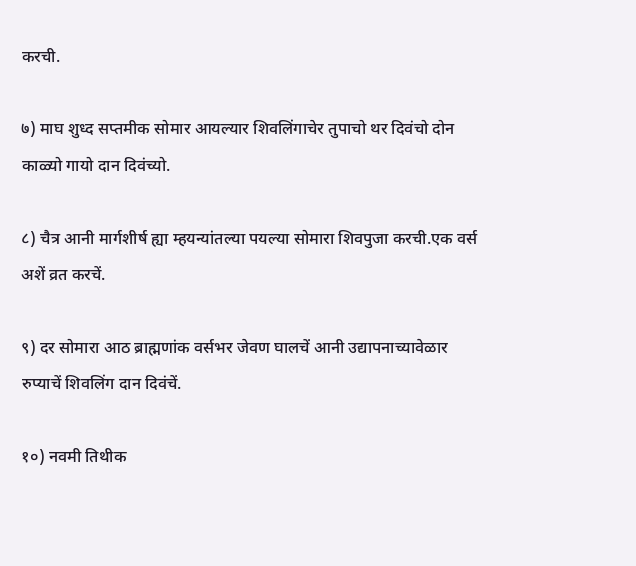करची.

७) माघ शुध्द सप्तमीक सोमार आयल्यार शिवलिंगाचेर तुपाचो थर दिवंचो दोन काळ्यो गायो दान दिवंच्यो.

८) चैत्र आनी मार्गशीर्ष ह्या म्हयन्यांतल्या पयल्या सोमारा शिवपुजा करची.एक वर्स अशें व्रत करचें.

९) दर सोमारा आठ ब्राह्मणांक वर्सभर जेवण घालचें आनी उद्यापनाच्यावेळार रुप्याचें शिवलिंग दान दिवंचें.

१०) नवमी तिथीक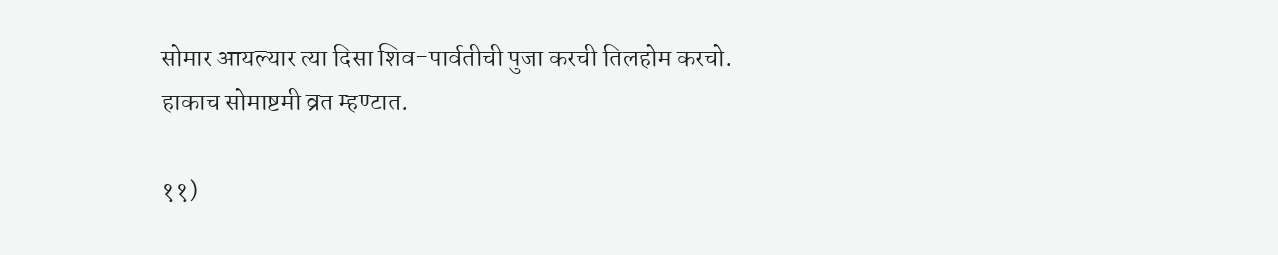सोमार आयल्यार त्या दिसा शिव-पार्वतीची पुजा करची तिलहोम करचो. हाकाच सोमाष्टमी व्रत म्हण्टात.

११)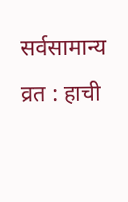सर्वसामान्य व्रत : हाची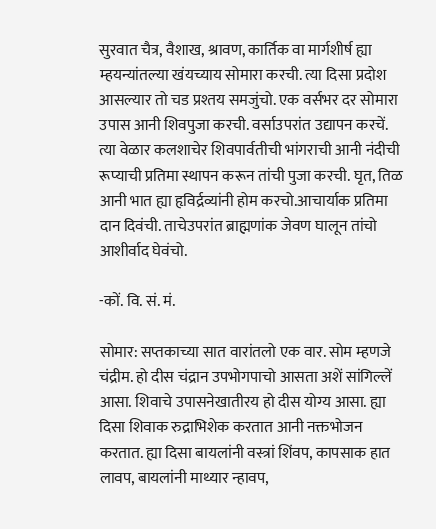सुरवात चैत्र, वैशाख, श्रावण, कार्तिक वा मार्गशीर्ष ह्या म्हयन्यांतल्या खंयच्याय सोमारा करची. त्या दिसा प्रदोश आसल्यार तो चड प्रश्तय समजुंचो. एक वर्सभर दर सोमारा उपास आनी शिवपुजा करची. वर्साउपरांत उद्यापन करचें. त्या वेळार कलशाचेर शिवपार्वतीची भांगराची आनी नंदीची रूप्याची प्रतिमा स्थापन करून तांची पुजा करची. घृत, तिळ आनी भात ह्या हृविर्द्रव्यांनी होम करचो.आचार्याक प्रतिमा दान दिवंची. ताचेउपरांत ब्राह्मणांक जेवण घालून तांचो आशीर्वाद घेवंचो.

-कों. वि. सं. मं.

सोमार: सप्तकाच्या सात वारांतलो एक वार. सोम म्हणजे चंद्रीम. हो दीस चंद्रान उपभोगपाचो आसता अशें सांगिल्लें आसा. शिवाचे उपासनेखातीरय हो दीस योग्य आसा. ह्या दिसा शिवाक रुद्राभिशेक करतात आनी नक्तभोजन करतात. ह्या दिसा बायलांनी वस्त्रां शिंवप, कापसाक हात लावप, बायलांनी माथ्यार न्हावप,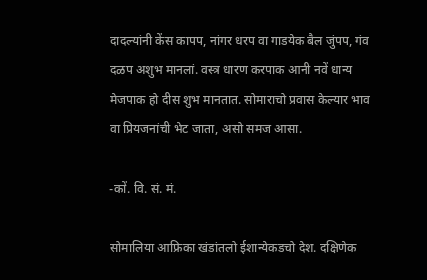दादल्यांनी केंस कापप, नांगर धरप वा गाडयेक बैल जुंपप, गंव दळप अशुभ मानलां. वस्त्र धारण करपाक आनी नवें धान्य मेजपाक हो दीस शुभ मानतात. सोमाराचो प्रवास केल्यार भाव वा प्रियजनांची भेट जाता, असो समज आसा.

-कों. वि. सं. मं.

सोमालिया आफ्रिका खंडांतलो ईशान्येकडचो देश. दक्षिणेक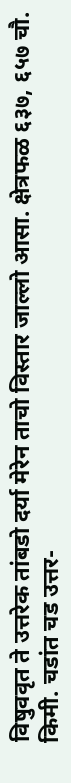विषुववृत ते उत्तरेक तांबडो दर्या मेरेन ताचो विस्तार जाल्लो आसा. क्षेत्रफळ ६३७, ६५७ चौ. किमी. चडांत चड उत्तर-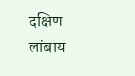दक्षिण लांबाय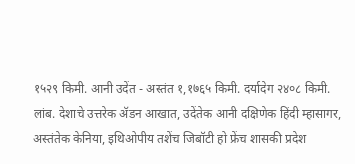१५२९ किमी. आनी उदेंत - अस्तंत १,१७६५ किमी. दर्यादेग २४०८ किमी. लांब. देशाचे उत्तरेक ॲडन आखात, उदेंतेक आनी दक्षिणेक हिंदी म्हासागर, अस्तंतेक केनिया, इथिओपीय तशेंच जिबॉटी हो फ्रेंच शासकी प्रदेश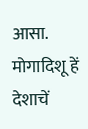आसा. मोगादिशू हें देशाचें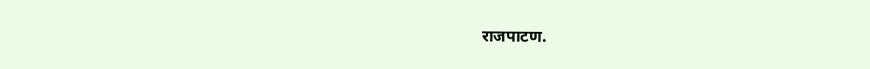राजपाटण.